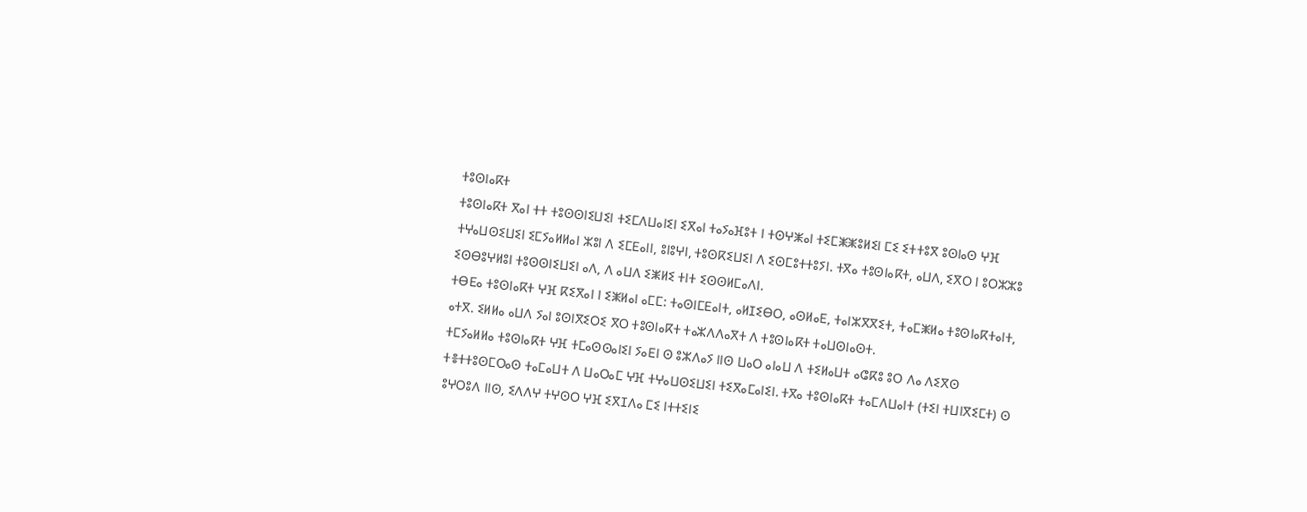ⵜⵓⵙⵏⴰⴽⵜ
ⵜⵓⵙⵏⴰⴽⵜ ⴳⴰⵏ ⵜⵜ ⵜⵓⵙⵙⵏⵉⵡⵉⵏ ⵜⵉⵎⴷⵡⴰⵏⵉⵏ ⵉⴳⴰⵏ ⵜⴰⵢⴰⴼⵓⵜ ⵏ ⵜⵙⵖⵥⴰⵏ ⵜⵉⵎⵥⵥⵓⵍⵉⵏ ⵎⵉ ⵉⵜⵜⵓⴳ ⵓⵙⵏⴰⵙ ⵖⴼ ⵜⵖⴰⵡⵙⵉⵡⵉⵏ ⵉⵎⵢⴰⵍⵍⴰⵏ ⵣⵓⵏ ⴷ ⵉⵎⴹⴰⵏⵏ, ⵓⵏⵓⵖⵏ, ⵜⵓⵙⴽⵉⵡⵉⵏ ⴷ ⵉⵙⵎⵓⵜⵜⵓⵢⵏ. ⵜⴳⴰ ⵜⵓⵙⵏⴰⴽⵜ, ⴰⵡⴷ, ⵉⴳⵔ ⵏ ⵓⵔⵣⵣⵓ ⵉⵙⴱⵓⵖⵍⵓⵏ ⵜⵓⵙⵙⵏⵉⵡⵉⵏ ⴰⴷ, ⴷ ⴰⵡⴷ ⵉⵥⵍⵉ ⵜⵏⵜ ⵉⵙⵙⵍⵎⴰⴷⵏ.
ⵜⴱⴹⴰ ⵜⵓⵙⵏⴰⴽⵜ ⵖⴼ ⴽⵉⴳⴰⵏ ⵏ ⵉⵥⵍⴰⵏ ⴰⵎⵎ: ⵜⴰⵙⵏⵎⴹⴰⵏⵜ, ⴰⵍⵊⵉⴱⵔ, ⴰⵙⵍⴰⴹ, ⵜⴰⵏⵣⴳⴳⵉⵜ, ⵜⴰⵎⵥⵍⴰ ⵜⵓⵙⵏⴰⴽⵜⴰⵏⵜ, ⴰⵜⴳ. ⵉⵍⵍⴰ ⴰⵡⴷ ⵢⴰⵏ ⵓⵙⵏⴳⵉⵔⵉ ⴳⵔ ⵜⵓⵙⵏⴰⴽⵜ ⵜⴰⵣⴷⴷⴰⴳⵜ ⴷ ⵜⵓⵙⵏⴰⴽⵜ ⵜⴰⵡⵙⵏⴰⵙⵜ.
ⵜⵎⵢⴰⵍⵍⴰ ⵜⵓⵙⵏⴰⴽⵜ ⵖⴼ ⵜⵎⴰⵙⵙⴰⵏⵉⵏ ⵢⴰⴹⵏ ⵙ ⵓⵣⴷⴰⵢ ⵏⵏⵙ ⵡⴰⵔ ⴰⵏⴰⵡ ⴷ ⵜⵉⵍⴰⵡⵜ ⴰⵛⴽⵓ ⵓⵔ ⴷⴰ ⴷⵉⴳⵙ ⵜⴻⵜⵜⵓⵙⵎⵔⴰⵙ ⵜⴰⵎⴰⵡⵜ ⴷ ⵡⴰⵔⴰⵎ ⵖⴼ ⵜⵖⴰⵡⵙⵉⵡⵉⵏ ⵜⵉⴳⴰⵎⴰⵏⵉⵏ. ⵜⴳⴰ ⵜⵓⵙⵏⴰⴽⵜ ⵜⴰⵎⴷⵡⴰⵏⵜ (ⵜⵉⵏ ⵜⵡⵏⴳⵉⵎⵜ) ⵙ ⵓⵖⵔⵓⴷ ⵏⵏⵙ, ⵉⴷⴷⵖ ⵜⵖⵙⵔ ⵖⴼ ⵉⴳⵊⴷⴰ ⵎⵉ ⵏⵜⵜⵉⵏⵉ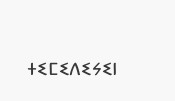ⵜⵉⵎⵉⴷⵉⵢⵉⵏ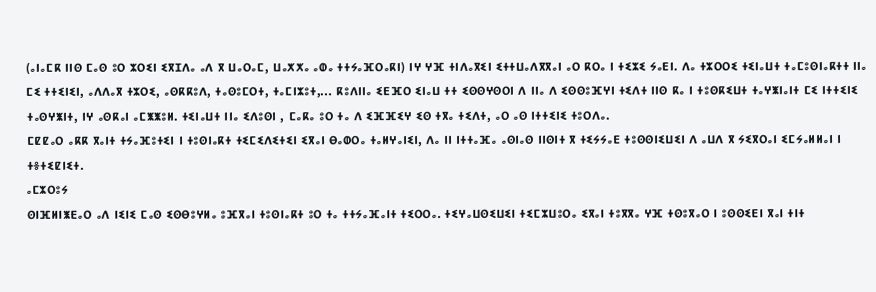(ⴰⵏⴰⵎⴽ ⵏⵏⵙ ⵎⴰⵙ ⵓⵔ ⵣⵔⵉⵏ ⵉⴳⵊⴷⴰ ⴰⴷ ⴳ ⵡⴰⵔⴰⵎ, ⵡⴰⵅⵅⴰ ⴰⵀⴰ ⵜⵜⵢⴰⴼⵔⴰⴽⵏ) ⵏⵖ ⵖⴼ ⵜⵏⴷⴰⴳⵉⵏ ⵉⵜⵜⵡⴰⴷⴳⴳⴰⵏ ⴰⵔ ⴽⵔⴰ ⵏ ⵜⵉⵣⵉ ⵢⴰⴹⵏ. ⴷⴰ ⵜⵣⵔⵔⵉ ⵜⵉⵏⴰⵡⵜ ⵜⴰⵎⵓⵙⵏⴰⴽⵜⵜ ⵏⵏⴰ ⵎⵉ ⵜⵜⵉⵏⵉⵏ, ⴰⴷⴷⴰⴳ ⵜⵣⵔⵉ, ⴰⵙⴽⴽⵓⴷ, ⵜⴰⵙⵓⵎⵔⵜ, ⵜⴰⵎⵏⵣⵓⵜ,… ⴽⵓⴷⵏⵏⴰ ⵉⴹⴼⵔ ⵉⵏⴰⵡ ⵜⵜ ⵉⵙⵙⵖⵙⵔⵏ ⴷ ⵏⵏⴰ ⴷ ⵉⵙⵙⵓⴼⵖⵏ ⵜⵉⴷⵜ ⵏⵏⵙ ⴽⴰ ⵏ ⵜⵓⵙⴽⵉⵡⵜ ⵜⴰⵖⵥⵏⴰⵏⵜ ⵎⵉ ⵏⵜⵜⵉⵏⵉ ⵜⴰⵙⵖⵥⵏⵜ, ⵏⵖ ⴰⵙⴽⴰⵏ ⴰⵎⵥⵥⵓⵍ. ⵜⵉⵏⴰⵡⵜ ⵏⵏⴰ ⵉⴷⵓⵙⵏ , ⵎⴰⴽⴰ ⵓⵔ ⵜⴰ ⴷ ⵉⴼⴼⵉⵖ ⵉⵙ ⵜⴳⴰ ⵜⵉⴷⵜ, ⴰⵔ ⴰⵙ ⵏⵜⵜⵉⵏⵉ ⵜⵓⵔⴷⴰ.
ⵎⵇⵇⴰⵔ ⴰⴽⴽ ⴳⴰⵏⵜ ⵜⵢⴰⴼⵓⵜⵉⵏ ⵏ ⵜⵓⵙⵏⴰⴽⵜ ⵜⵉⵎⵉⴷⵉⵜⵉⵏ ⵉⴳⴰⵏ ⴱⴰⵀⵔⴰ ⵜⴰⵍⵖⴰⵏⵉⵏ, ⴷⴰ ⵏⵏ ⵏⵜⵜⴰⴼⴰ ⴰⵙⵏⴰⵙ ⵏⵏⵙⵏⵜ ⴳ ⵜⵉⵢⵢⴰⴹ ⵜⵓⵙⵙⵏⵉⵡⵉⵏ ⴷ ⴰⵡⴷ ⴳ ⵢⵉⴳⵔⴰⵏ ⵉⵎⵢⴰⵍⵍⴰⵏ ⵏ ⵜⴻⵜⵉⵇⵏⵉⵜ.
ⴰⵎⵣⵔⵓⵢ
ⵙⵏⴼⵍⵏⵥⴹⴰⵔ ⴰⴷ ⵏⵉⵏⵉ ⵎⴰⵙ ⵉⵙⴱⵓⵖⵍⴰ ⵓⴼⴳⴰⵏ ⵜⵓⵙⵏⴰⴽⵜ ⵓⵔ ⵜⴰ ⵜⵜⵢⴰⴼⴰⵏⵜ ⵜⵉⵔⵔⴰ. ⵜⵉⵖⴰⵡⵙⵉⵡⵉⵏ ⵜⵉⵎⵣⵡⵓⵔⴰ ⵉⴳⴰⵏ ⵜⵓⴳⴳⴰ ⵖⴼ ⵜⵙⵓⴳⴰⵔ ⵏ ⵓⵙⵙⵉⴹⵏ ⴳⴰⵏ ⵜⵏⵜ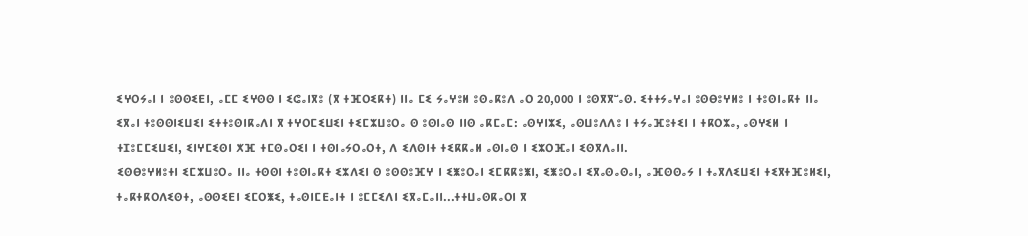ⵉⵖⵔⵢⴰⵏ ⵏ ⵓⵙⵙⵉⴹⵏ, ⴰⵎⵎ ⵉⵖⵙⵙ ⵏ ⵉⵛⴰⵏⴳⵓ (ⴳ ⵜⴼⵔⵉⴽⵜ) ⵏⵏⴰ ⵎⵉ ⵢⴰⵖⵓⵍ ⵓⵙⴰⴽⵓⴷ ⴰⵔ 20,000 ⵏ ⵓⵙⴳⴳⵯⴰⵙ. ⵉⵜⵜⵢⴰⵖⴰⵏ ⵓⵙⴱⵓⵖⵍⵓ ⵏ ⵜⵓⵙⵏⴰⴽⵜ ⵏⵏⴰ ⵉⴳⴰⵏ ⵜⵓⵙⵙⵏⵉⵡⵉⵏ ⵉⵜⵜⵓⵙⵏⴽⴰⴷⵏ ⴳ ⵜⵖⵔⵎⵉⵡⵉⵏ ⵜⵉⵎⵣⵡⵓⵔⴰ ⵙ ⵓⵙⵏⴰⵙ ⵏⵏⵙ ⴰⴽⵎⴰⵎ: ⴰⵙⵖⵏⵣⵉ, ⴰⵙⵡⵓⴷⴷⵓ ⵏ ⵜⵢⴰⴼⵓⵜⵉⵏ ⵏ ⵜⴽⵔⵣⴰ, ⴰⵙⵖⵉⵍ ⵏ ⵜⵊⵓⵎⵎⵉⵡⵉⵏ, ⵉⵏⵖⵎⵉⵙⵏ ⵅⴼ ⵜⵎⵙⴰⵔⵉⵏ ⵏ ⵜⵙⵏⴰⵢⵔⴰⵔⵜ, ⴷ ⵉⴷⵙⵏⵜ ⵜⵉⴽⴽⴰⵍ ⴰⵙⵏⴰⵙ ⵏ ⵉⵣⵔⴼⴰⵏ ⵉⵙⴳⴷⴰⵏⵏ.
ⵉⵙⴱⵓⵖⵍⵓⵜⵏ ⵉⵎⵣⵡⵓⵔⴰ ⵏⵏⴰ ⵜⵙⵙⵏ ⵜⵓⵙⵏⴰⴽⵜ ⵉⵣⴷⵉⵏ ⵙ ⵓⵙⵙⵓⴼⵖ ⵏ ⵉⵥⵓⵔⴰⵏ ⵉⵎⴽⴽⵓⵥⵏ, ⵉⵥⵓⵔⴰⵏ ⵉⴳⴰⵙⴰⵙⴰⵏ, ⴰⴼⵙⵙⴰⵢ ⵏ ⵜⴰⴳⴷⵉⵡⵉⵏ ⵜⵉⴳⵜⴼⵓⵍⵉⵏ, ⵜⴰⴽⵜⴽⵔⴷⵉⵙⵜ, ⴰⵙⵙⵉⴹⵏ ⵉⵎⵔⵥⵉ, ⵜⴰⵙⵏⵎⴹⴰⵏⵜ ⵏ ⵓⵎⵎⵉⴷⵏ ⵉⴳⴰⵎⴰⵏⵏ...ⵜⵜⵡⴰⵙⴽⴰⵔⵏ ⴳ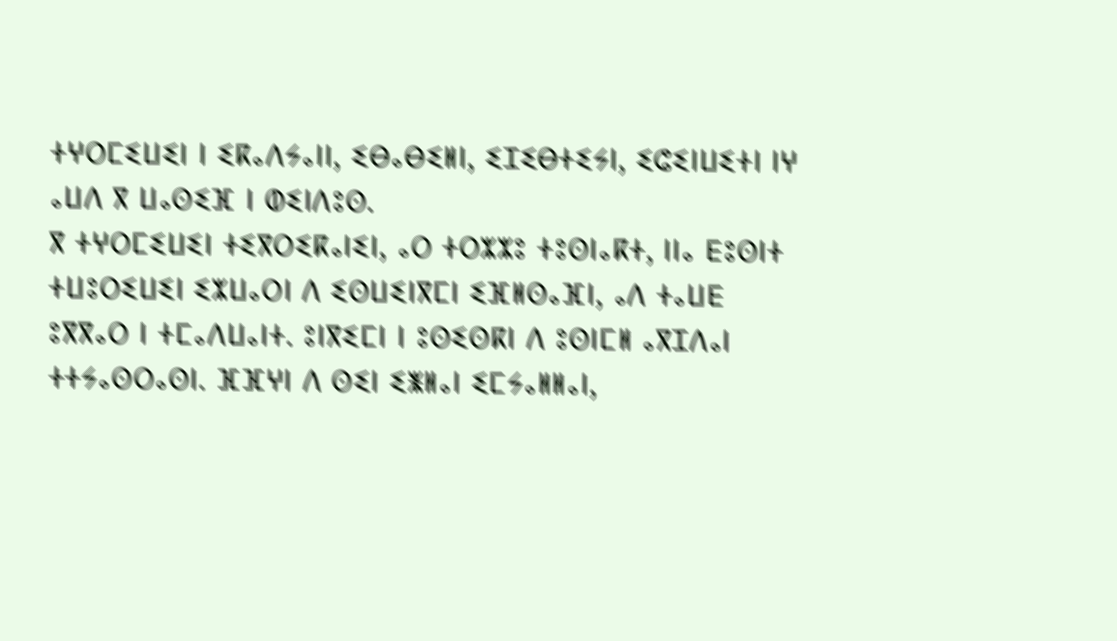ⵜⵖⵔⵎⵉⵡⵉⵏ ⵏ ⵉⴽⴰⴷⵢⴰⵏⵏ, ⵉⴱⴰⴱⵉⵍⵏ, ⵉⵊⵉⴱⵜⵉⵢⵏ, ⵉⵛⵉⵏⵡⵉⵜⵏ ⵏⵖ ⴰⵡⴷ ⴳ ⵡⴰⵙⵉⴼ ⵏ ⵀⵉⵏⴷⵓⵙ.
ⴳ ⵜⵖⵔⵎⵉⵡⵉⵏ ⵜⵉⴳⵔⵉⴽⴰⵏⵉⵏ, ⴰⵔ ⵜⵔⵣⵣⵓ ⵜⵓⵙⵏⴰⴽⵜ, ⵏⵏⴰ ⴹⵓⵙⵏⵜ ⵜⵡⵓⵔⵉⵡⵉⵏ ⵉⵣⵡⴰⵔⵏ ⴷ ⵉⵙⵡⵉⵏⴳⵎⵏ ⵉⴼⵍⵙⴰⴼⵏ, ⴰⴷ ⵜⴰⵡⴹ ⵓⴳⴳⴰⵔ ⵏ ⵜⵎⴰⴷⵡⴰⵏⵜ. ⵓⵏⴳⵉⵎⵏ ⵏ ⵓⵙⵉⵙⴽⵏ ⴷ ⵓⵙⵏⵎⵍ ⴰⴳⵊⴷⴰⵏ ⵜⵜⵢⴰⵙⵔⴰⵙⵏ. ⴼⴼⵖⵏ ⴷ ⵙⵉⵏ ⵉⵥⵍⴰⵏ ⵉⵎⵢⴰⵍⵍⴰⵏ,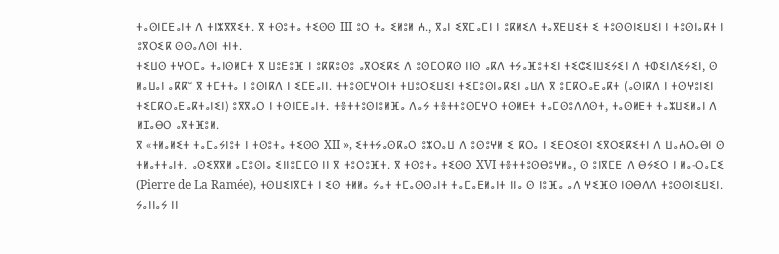ⵜⴰⵙⵏⵎⴹⴰⵏⵜ ⴷ ⵜⵏⵣⴳⴳⵉⵜ. ⴳ ⵜⵙⵓⵜⴰ ⵜⵉⵙⵙ III ⵓⵔ ⵜⴰ ⵉⵍⵓⵍ ⵄ., ⴳⴰⵏ ⵉⴳⵎⴰⵎⵏ ⵏ ⵓⴽⵍⵉⴷ ⵜⴰⴳⴹⵡⵉⵜ ⵉ ⵜⵓⵙⵙⵏⵉⵡⵉⵏ ⵏ ⵜⵓⵙⵏⴰⴽⵜ ⵏ ⵓⴳⵔⵉⴽ ⵙⵙⴰⴷⵙⵏ ⵜⵏⵜ.
ⵜⵉⵡⵙ ⵜⵖⵔⵎⴰ ⵜⴰⵏⵙⵍⵎⵜ ⴳ ⵡⵓⴹⵓⴼ ⵏ ⵓⴽⴽⵓⵙⵓ ⴰⴳⵔⵉⴽⵉ ⴷ ⵓⵙⵎⵔⴽⵙ ⵏⵏⵙ ⴰⴽⴷ ⵜⵢⴰⴼⵓⵜⵉⵏ ⵜⵉⵛⵉⵏⵡⵉⵢⵉⵏ ⴷ ⵜⵀⵉⵏⴷⵉⵢⵉⵏ, ⵙ ⵍⴰⵡⴰⵏ ⴰⴽⴽⵯ ⴳ ⵜⵎⵜⵜⴰ ⵏ ⵓⵙⵏⴽⴷ ⵏ ⵉⵎⴹⴰⵏⵏ. ⵜⵜⵓⵙⵎⵖⵔⵏⵜ ⵜⵡⵓⵔⵉⵡⵉⵏ ⵜⵉⵎⵓⵙⵏⴰⴽⵉⵏ ⴰⵡⴷ ⴳ ⵓⵎⴽⵔⴰⴹⴰⴽⵜ (ⴰⵙⵏⴽⴷ ⵏ ⵜⵙⵖⵓⵏⵉⵏ ⵜⵉⵎⴽⵔⴰⴹⴰⴽⵜⴰⵏⵉⵏ) ⵓⴳⴳⴰⵔ ⵏ ⵜⵙⵏⵎⴹⴰⵏⵜ. ⵜⴻⵜⵜⵓⵙⵏⵓⵍⴼⴰ ⴷⴰⵢ ⵜⴻⵜⵜⵓⵙⵎⵖⵔ ⵜⵙⵍⴹⵜ ⵜⴰⵎⵙⵓⴷⴷⵙⵜ, ⵜⴰⵙⵍⴹⵜ ⵜⴰⵣⵡⵉⵍⴰⵏ ⴷ ⵍⵊⴰⴱⵔ ⴰⴳⵜⴼⵓⵍ.
ⴳ «ⵜⵍⴰⵍⵉⵜ ⵜⴰⵎⴰⵢⵏⵓⵜ ⵏ ⵜⵙⵓⵜⴰ ⵜⵉⵙⵙ XII », ⵉⵜⵜⵢⴰⵙⴽⴰⵔ ⵓⵣⵔⴰⵡ ⴷ ⵓⵙⵓⵖⵍ ⵉ ⴽⵔⴰ ⵏ ⵉⴹⵔⵉⵙⵏ ⵉⴳⵔⵉⴽⵉⵜⵏ ⴷ ⵡⴰⵄⵔⴰⴱⵏ ⵙ ⵜⵍⴰⵜⵜⴰⵏⵜ. ⴰⵙⵉⴳⴳⵍ ⴰⵎⵓⵙⵏⴰ ⵉⵏⵏⵓⵎⵎⵙ ⵏⵏ ⴳ ⵜⵓⵔⵓⴼⵜ. ⴳ ⵜⵙⵓⵜⴰ ⵜⵉⵙⵙ XVI ⵜⴻⵜⵜⵓⵙⴱⵓⵖⵍⴰ, ⵙ ⵓⵏⴳⵎⴹ ⴷ ⴱⵢⵉⵔ ⵏ ⵍⴰ-ⵔⴰⵎⵉ (Pierre de La Ramée), ⵜⵙⵡⵉⵏⴳⵎⵜ ⵏ ⵉⵙ ⵜⵍⵍⴰ ⵢⴰⵜ ⵜⵎⴰⵙⵙⴰⵏⵜ ⵜⴰⵎⴰⴹⵍⴰⵏⵜ ⵏⵏⴰ ⵙ ⵏⵓⴼⴰ ⴰⴷ ⵖⵉⴼⵙ ⵏⵙⴱⴷⴷ ⵜⵓⵙⵙⵏⵉⵡⵉⵏ. ⵢⴰⵏⵏⴰⵢ ⵏⵏ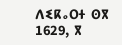ⴷⵉⴽⴰⵔⵜ ⵙⴳ 1629, ⴳ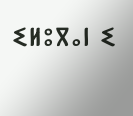ⵉⵍⵓⴳⴰⵏ ⵉ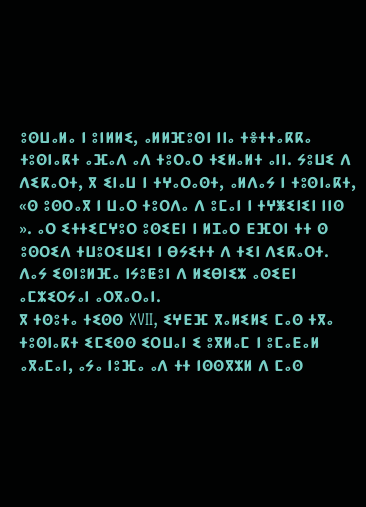ⵓⵙⵡⴰⵍⴰ ⵏ ⵓⵏⵍⵍⵉ, ⴰⵍⵍⴼⵓⵙⵏ ⵏⵏⴰ ⵜⴻⵜⵜⴰⴽⴽⴰ ⵜⵓⵙⵏⴰⴽⵜ ⴰⴼⴰⴷ ⴰⴷ ⵜⵓⵔⴰⵔ ⵜⵉⵍⴰⵍⵜ ⴰⵏⵏ. ⵢⵓⵡⵉ ⴷ ⴷⵉⴽⴰⵔⵜ, ⴳ ⵉⵏⴰⵡ ⵏ ⵜⵖⴰⵔⴰⵙⵜ, ⴰⵍⴷⴰⵢ ⵏ ⵜⵓⵙⵏⴰⴽⵜ, «ⵙ ⵓⵙⵔⴰⴳ ⵏ ⵡⴰⵔ ⵜⵓⵔⴷⴰ ⴷ ⵓⵎⴰⵏ ⵏ ⵜⵖⵥⵉⵏⵉⵏ ⵏⵏⵙ ». ⴰⵔ ⵉⵜⵜⵉⵎⵖⵓⵔ ⵓⵙⵉⴹⵏ ⵏ ⵍⵊⴰⵔ ⴹⴼⵔⵏ ⵜⵜ ⵙ ⵓⵙⵔⵉⴷ ⵜⵡⵓⵔⵉⵡⵉⵏ ⵏ ⴱⵢⵉⵜⵜ ⴷ ⵜⵉⵏ ⴷⵉⴽⴰⵔⵜ. ⴷⴰⵢ ⵉⵙⵏⵓⵍⴼⴰ ⵏⵢⵓⵟⵓⵏ ⴷ ⵍⵉⴱⵏⵉⵣ ⴰⵙⵉⴹⵏ ⴰⵎⵣⵉⵔⵢⴰⵏ ⴰⵔⴳⴰⵔⴰⵏ.
ⴳ ⵜⵙⵓⵜⴰ ⵜⵉⵙⵙ XVII, ⵉⵖⴹⴼ ⴳⴰⵍⵉⵍⵉ ⵎⴰⵙ ⵜⴳⴰ ⵜⵓⵙⵏⴰⴽⵜ ⵉⵎⵉⵙⵙ ⵉⵔⵡⴰⵏ ⵉ ⵓⴳⵍⴰⵎ ⵏ ⵓⵎⴰⴹⴰⵍ ⴰⴳⴰⵎⴰⵏ, ⴰⵢⴰ ⵏⵓⴼⴰ ⴰⴷ ⵜⵜ ⵏⵙⵙⴳⵣⵍ ⴷ ⵎⴰⵙ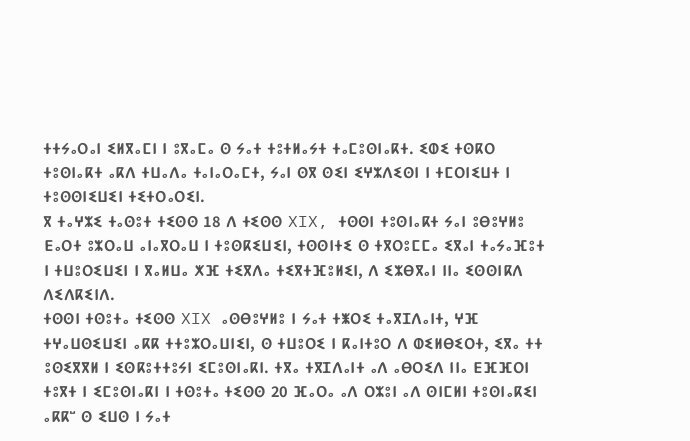ⵜⵜⵢⴰⵔⴰⵏ ⵉⵍⴳⴰⵎⵏ ⵏ ⵓⴳⴰⵎⴰ ⵙ ⵢⴰⵜ ⵜⵓⵜⵍⴰⵢⵜ ⵜⴰⵎⵓⵙⵏⴰⴽⵜ. ⵉⵀⵉ ⵜⵙⴽⵔ ⵜⵓⵙⵏⴰⴽⵜ ⴰⴽⴷ ⵜⵡⴰⴷⴰ ⵜⴰⵏⴰⵔⴰⵎⵜ, ⵢⴰⵏ ⵙⴳ ⵙⵉⵏ ⵉⵖⵣⴷⵉⵙⵏ ⵏ ⵜⵎⵔⵏⵉⵡⵜ ⵏ ⵜⵓⵙⵙⵏⵉⵡⵉⵏ ⵜⵉⵜⵔⴰⵔⵉⵏ.
ⴳ ⵜⴰⵖⵣⵉ ⵜⴰⵙⵓⵜ ⵜⵉⵙⵙ 18 ⴷ ⵜⵉⵙⵙ XIX, ⵜⵙⵙⵏ ⵜⵓⵙⵏⴰⴽⵜ ⵢⴰⵏ ⵓⴱⵓⵖⵍⵓ ⴹⴰⵔⵜ ⵓⵣⵔⴰⵡ ⴰⵏⴰⴳⵔⴰⵡ ⵏ ⵜⵓⵙⴽⵉⵡⵉⵏ, ⵜⵙⵙⵏⵜⵉ ⵙ ⵜⴳⵔⵓⵎⵎⴰ ⵉⴳⴰⵏ ⵜⴰⵢⴰⴼⵓⵜ ⵏ ⵜⵡⵓⵔⵉⵡⵉⵏ ⵏ ⴳⴰⵍⵡⴰ ⵅⴼ ⵜⵉⴳⴷⴰ ⵜⵉⴳⵜⴼⵓⵍⵉⵏ, ⴷ ⵉⵣⴱⴳⴰⵏ ⵏⵏⴰ ⵉⵙⵙⵏⴽⴷ ⴷⵉⴷⴽⵉⵏⴷ.
ⵜⵙⵙⵏ ⵜⵙⵓⵜⴰ ⵜⵉⵙⵙ XIX ⴰⵙⴱⵓⵖⵍⵓ ⵏ ⵢⴰⵜ ⵜⵥⵔⵉ ⵜⴰⴳⵊⴷⴰⵏⵜ, ⵖⴼ ⵜⵖⴰⵡⵙⵉⵡⵉⵏ ⴰⴽⴽ ⵜⵜⵓⵣⵔⴰⵡⵏⵉⵏ, ⵙ ⵜⵡⵓⵔⵉ ⵏ ⴽⴰⵏⵜⵓⵔ ⴷ ⵀⵉⵍⴱⵉⵔⵜ, ⵉⴳⴰ ⵜⵜ ⵓⵙⵉⴳⴳⵍ ⵏ ⵉⵙⴽⵓⵜⵜⵓⵢⵏ ⵉⵎⵓⵙⵏⴰⴽⵏ. ⵜⴳⴰ ⵜⴳⵊⴷⴰⵏⵜ ⴰⴷ ⴰⴱⵔⵉⴷ ⵏⵏⴰ ⴹⴼⴼⵔⵏ ⵜⵓⴳⵜ ⵏ ⵉⵎⵓⵙⵏⴰⴽⵏ ⵏ ⵜⵙⵓⵜⴰ ⵜⵉⵙⵙ 20 ⴼⴰⵔⴰ ⴰⴷ ⵔⵣⵓⵏ ⴰⴷ ⵙⵏⵎⵍⵏ ⵜⵓⵙⵏⴰⴽⵉⵏ ⴰⴽⴽⵯ ⵙ ⵉⵡⵙ ⵏ ⵢⴰⵜ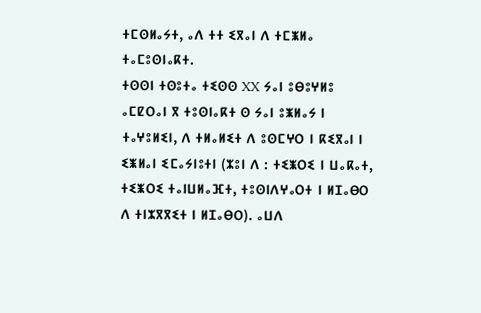ⵜⵎⵙⵍⴰⵢⵜ, ⴰⴷ ⵜⵜ ⵉⴳⴰⵏ ⴷ ⵜⵎⵥⵍⴰ ⵜⴰⵎⵓⵙⵏⴰⴽⵜ.
ⵜⵙⵙⵏ ⵜⵙⵓⵜⴰ ⵜⵉⵙⵙ XX ⵢⴰⵏ ⵓⴱⵓⵖⵍⵓ ⴰⵎⵇⵔⴰⵏ ⴳ ⵜⵓⵙⵏⴰⴽⵜ ⵙ ⵢⴰⵏ ⵓⵥⵍⴰⵢ ⵏ ⵜⴰⵖⵓⵍⵉⵏ, ⴷ ⵜⵍⴰⵍⵉⵜ ⴷ ⵓⵙⵎⵖⵔ ⵏ ⴽⵉⴳⴰⵏ ⵏ ⵉⵥⵍⴰⵏ ⵉⵎⴰⵢⵏⵓⵜⵏ (ⵣⵓⵏ ⴷ : ⵜⵉⵥⵔⵉ ⵏ ⵡⴰⴽⴰⵜ, ⵜⵉⵥⵔⵉ ⵜⴰⵏⵡⵍⴰⴼⵜ, ⵜⵓⵙⵏⴷⵖⴰⵔⵜ ⵏ ⵍⵊⴰⴱⵔ ⴷ ⵜⵏⵣⴳⴳⵉⵜ ⵏ ⵍⵊⴰⴱⵔ). ⴰⵡⴷ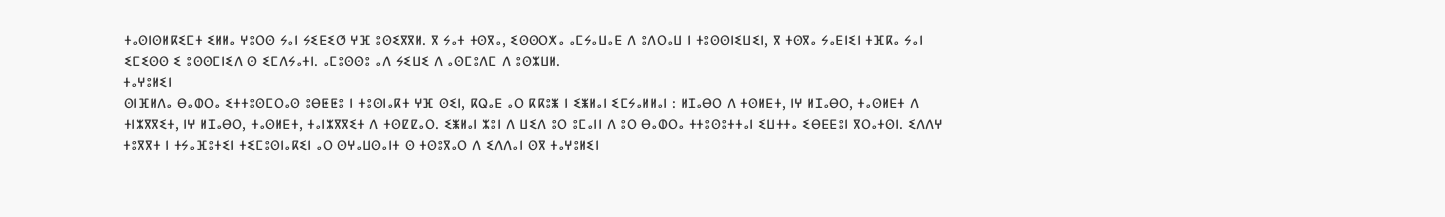ⵜⴰⵙⵏⵙⵍⴽⵉⵎⵜ ⵉⵍⵍⴰ ⵖⵓⵔⵙ ⵢⴰⵏ ⵢⵉⴹⵉⵚ ⵖⴼ ⵓⵙⵉⴳⴳⵍ. ⴳ ⵢⴰⵜ ⵜⵙⴳⴰ, ⵉⵙⵙⵔⵅⴰ ⴰⵎⵢⴰⵡⴰⴹ ⴷ ⵓⴷⵔⴰⵡ ⵏ ⵜⵓⵙⵙⵏⵉⵡⵉⵏ, ⴳ ⵜⵙⴳⴰ ⵢⴰⴹⵏⵉⵏ ⵜⴼⴽⴰ ⵢⴰⵏ ⵉⵎⵉⵙⵙ ⵉ ⵓⵙⵙⵎⵏⵉⴷ ⵙ ⵉⵎⴷⵢⴰⵜⵏ. ⴰⵎⵓⵙⵙⵓ ⴰⴷ ⵢⵉⵡⵉ ⴷ ⴰⵙⵎⵓⴷⵎ ⴷ ⵓⵙⵣⵡⵍ.
ⵜⴰⵖⵓⵍⵉⵏ
ⵙⵏⴼⵍⴷⴰ ⴱⴰⵀⵔⴰ ⵉⵜⵜⵓⵙⵎⵔⴰⵙ ⵓⴱⵟⵟⵓ ⵏ ⵜⵓⵙⵏⴰⴽⵜ ⵖⴼ ⵙⵉⵏ, ⴽⵕⴰⴹ ⴰⵔ ⴽⴽⵓⵥ ⵏ ⵉⵥⵍⴰⵏ ⵉⵎⵢⴰⵍⵍⴰⵏ : ⵍⵊⴰⴱⵔ ⴷ ⵜⵙⵍⴹⵜ, ⵏⵖ ⵍⵊⴰⴱⵔ, ⵜⴰⵙⵍⴹⵜ ⴷ ⵜⵏⵣⴳⴳⵉⵜ, ⵏⵖ ⵍⵊⴰⴱⵔ, ⵜⴰⵙⵍⴹⵜ, ⵜⴰⵏⵣⴳⴳⵉⵜ ⴷ ⵜⵙⵇⵇⴰⵔ. ⵉⵥⵍⴰⵏ ⵣⵓⵏ ⴷ ⵡⵉⴷ ⵓⵔ ⵓⵎⴰⵏⵏ ⴷ ⵓⵔ ⴱⴰⵀⵔⴰ ⵜⵜⵓⵙⵓⵜⵜⴰⵏ ⵉⵡⵜⵜⴰ ⵉⴱⴹⴹⵓⵏ ⴳⵔⴰⵜⵙⵏ. ⵉⴷⴷⵖ ⵜⵓⴳⴳⵜ ⵏ ⵜⵢⴰⴼⵓⵜⵉⵏ ⵜⵉⵎⵓⵙⵏⴰⴽⵉⵏ ⴰⵔ ⵙⵖⴰⵡⵙⴰⵏⵜ ⵙ ⵜⵙⵓⴳⴰⵔ ⴷ ⵉⴷⴷⴰⵏ ⵙⴳ ⵜⴰⵖⵓⵍⵉⵏ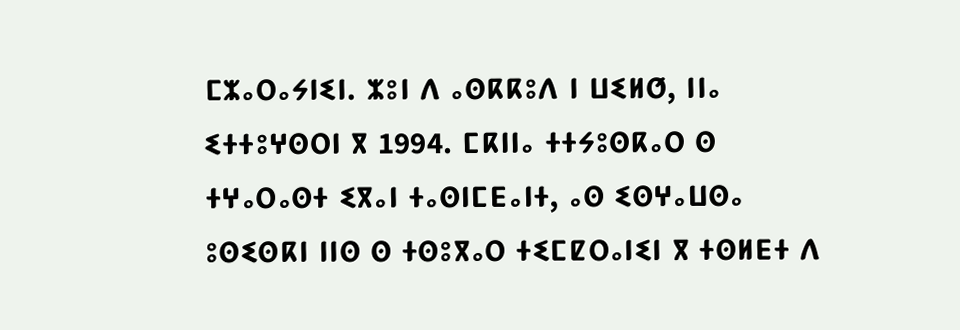ⵎⵣⴰⵔⴰⵢⵏⵉⵏ. ⵣⵓⵏ ⴷ ⴰⵙⴽⴽⵓⴷ ⵏ ⵡⵉⵍⵚ, ⵏⵏⴰ ⵉⵜⵜⵓⵖⵙⵔⵏ ⴳ 1994. ⵎⴽⵏⵏⴰ ⵜⵜⵢⵓⵙⴽⴰⵔ ⵙ ⵜⵖⴰⵔⴰⵙⵜ ⵉⴳⴰⵏ ⵜⴰⵙⵏⵎⴹⴰⵏⵜ, ⴰⵙ ⵉⵙⵖⴰⵡⵙⴰ ⵓⵙⵉⵙⴽⵏ ⵏⵏⵙ ⵙ ⵜⵙⵓⴳⴰⵔ ⵜⵉⵎⵇⵔⴰⵏⵉⵏ ⴳ ⵜⵙⵍⴹⵜ ⴷ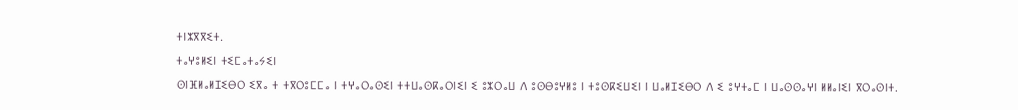ⵜⵏⵣⴳⴳⵉⵜ.
ⵜⴰⵖⵓⵍⵉⵏ ⵜⵉⵎⴰⵜⴰⵢⵉⵏ
ⵙⵏⴼⵍⴰⵍⵊⵉⴱⵔ ⵉⴳⴰ ⵜ ⵜⴳⵔⵓⵎⵎⴰ ⵏ ⵜⵖⴰⵔⴰⵙⵉⵏ ⵜⵜⵡⴰⵙⴽⴰⵔⵏⵉⵏ ⵉ ⵓⵣⵔⴰⵡ ⴷ ⵓⵙⴱⵓⵖⵍⵓ ⵏ ⵜⵓⵙⴽⵉⵡⵉⵏ ⵏ ⵡⴰⵍⵊⵉⴱⵔ ⴷ ⵉ ⵓⵖⵜⴰⵎ ⵏ ⵡⴰⵙⵙⴰⵖⵏ ⵍⵍⴰⵏⵉⵏ ⴳⵔⴰⵙⵏⵜ.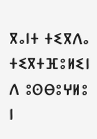ⴳⴰⵏⵜ ⵜⵉⴳⴷⴰ ⵜⵉⴳⵜⴼⵓⵍⵉⵏ ⴷ ⵓⵙⴱⵓⵖⵍⵓ ⵏ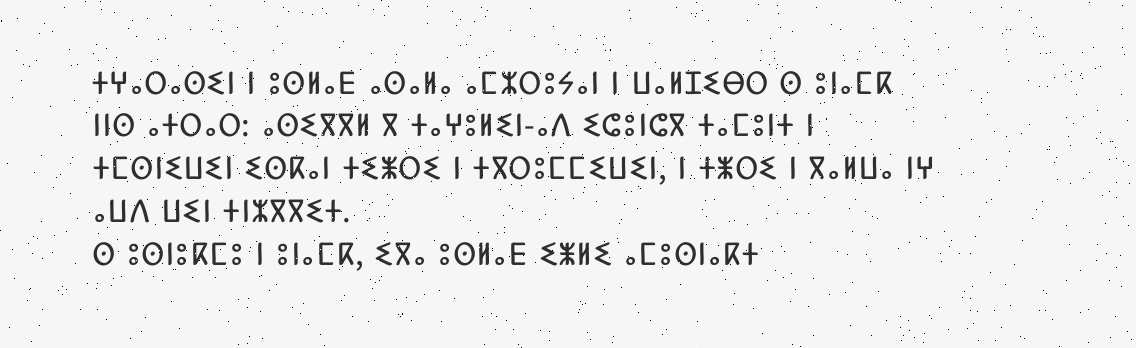ⵜⵖⴰⵔⴰⵙⵉⵏ ⵏ ⵓⵙⵍⴰⴹ ⴰⵙⴰⵍⴰ ⴰⵎⵣⵔⵓⵢⴰⵏ ⵏ ⵡⴰⵍⵊⵉⴱⵔ ⵙ ⵓⵏⴰⵎⴽ ⵏⵏⵙ ⴰⵜⵔⴰⵔ: ⴰⵙⵉⴳⴳⵍ ⴳ ⵜⴰⵖⵓⵍⵉⵏ-ⴰⴷ ⵉⵛⵓⵏⵛⴳ ⵜⴰⵎⵓⵏⵜ ⵏ ⵜⵎⵙⵏⵉⵡⵉⵏ ⵉⵙⴽⴰⵏ ⵜⵉⵥⵔⵉ ⵏ ⵜⴳⵔⵓⵎⵎⵉⵡⵉⵏ, ⵏ ⵜⵥⵔⵉ ⵏ ⴳⴰⵍⵡⴰ ⵏⵖ ⴰⵡⴷ ⵡⵉⵏ ⵜⵏⵣⴳⴳⵉⵜ.
ⵙ ⵓⵙⵏⵓⴽⵎⵓ ⵏ ⵓⵏⴰⵎⴽ, ⵉⴳⴰ ⵓⵙⵍⴰⴹ ⵉⵥⵍⵉ ⴰⵎⵓⵙⵏⴰⴽⵜ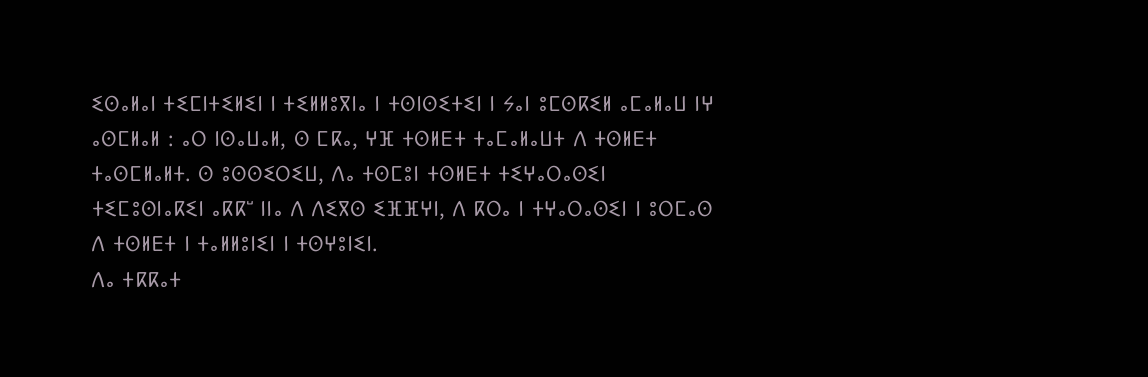ⵉⵙⴰⵍⴰⵏ ⵜⵉⵎⵏⵜⵉⵍⵉⵏ ⵏ ⵜⵉⵍⵍⵓⴳⵏⴰ ⵏ ⵜⵙⵏⵙⵉⵜⵉⵏ ⵏ ⵢⴰⵏ ⵓⵎⵙⴽⵉⵍ ⴰⵎⴰⵍⴰⵡ ⵏⵖ ⴰⵙⵎⵍⴰⵍ : ⴰⵔ ⵏⵙⴰⵡⴰⵍ, ⵙ ⵎⴽⴰ, ⵖⴼ ⵜⵙⵍⴹⵜ ⵜⴰⵎⴰⵍⴰⵡⵜ ⴷ ⵜⵙⵍⴹⵜ ⵜⴰⵙⵎⵍⴰⵍⵜ. ⵙ ⵓⵙⵙⵉⵔⵉⵡ, ⴷⴰ ⵜⵙⵎⵓⵏ ⵜⵙⵍⴹⵜ ⵜⵉⵖⴰⵔⴰⵙⵉⵏ ⵜⵉⵎⵓⵙⵏⴰⴽⵉⵏ ⴰⴽⴽⵯ ⵏⵏⴰ ⴷ ⴷⵉⴳⵙ ⵉⴼⴼⵖⵏ, ⴷ ⴽⵔⴰ ⵏ ⵜⵖⴰⵔⴰⵙⵉⵏ ⵏ ⵓⵔⵎⴰⵙ ⴷ ⵜⵙⵍⴹⵜ ⵏ ⵜⴰⵍⵍⵓⵏⵉⵏ ⵏ ⵜⵙⵖⵓⵏⵉⵏ.
ⴷⴰ ⵜⴽⴽⴰⵜ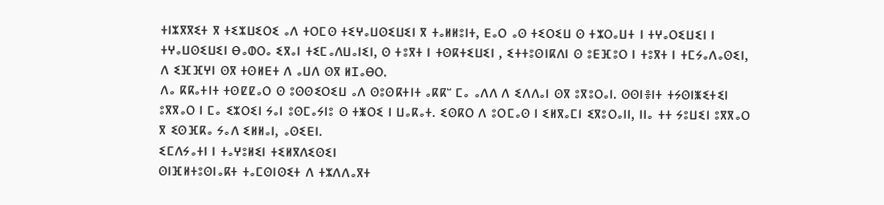ⵜⵏⵣⴳⴳⵉⵜ ⴳ ⵜⵉⵣⵡⵉⵔⵉ ⴰⴷ ⵜⵔⵎⵙ ⵜⵉⵖⴰⵡⵙⵉⵡⵉⵏ ⴳ ⵜⴰⵍⵍⵓⵏⵜ, ⴹⴰⵔ ⴰⵙ ⵜⵉⵔⵉⵡ ⵙ ⵜⵣⵔⴰⵡⵜ ⵏ ⵜⵖⴰⵔⵉⵡⵉⵏ ⵏ ⵜⵖⴰⵡⵙⵉⵡⵉⵏ ⴱⴰⵀⵔⴰ ⵉⴳⴰⵏ ⵜⵉⵎⴰⴷⵡⴰⵏⵉⵏ, ⵙ ⵜⵓⴳⵜ ⵏ ⵜⵙⴽⵜⵉⵡⵉⵏ , ⵉⵜⵜⵓⵙⵏⴽⴷⵏ ⵙ ⵓⴹⴼⵓⵔ ⵏ ⵜⵓⴳⵜ ⵏ ⵜⵎⵢⴰⴷⴰⵙⵉⵏ, ⴷ ⵉⴼⴼⵖⵏ ⵙⴳ ⵜⵙⵍⴹⵜ ⴷ ⴰⵡⴷ ⵙⴳ ⵍⵊⴰⴱⵔ.
ⴷⴰ ⴽⴽⴰⵜⵏⵜ ⵜⵙⵇⵇⴰⵔ ⵙ ⵓⵙⵙⵉⵔⵉⵡ ⴰⴷ ⵙⵓⵙⴽⵜⵏⵜ ⴰⴽⴽⵯ ⵎⴰ ⴰⴷⴷ ⴷ ⵉⴷⴷⴰⵏ ⵙⴳ ⵓⴳⵓⵔⴰⵏ. ⵙⵙⵏⴻⵏⵜ ⵜⵢⵙⵏⵥⵉⵜⵉⵏ ⵓⴳⴳⴰⵔ ⵏ ⵎⴰ ⵉⵣⵔⵉⵏ ⵢⴰⵏ ⵓⵙⵎⴰⵢⵏⵓ ⵙ ⵜⵥⵔⵉ ⵏ ⵡⴰⴽⴰⵜ. ⵉⵙⴽⵔ ⴷ ⵓⵔⵎⴰⵙ ⵏ ⵉⵍⴳⴰⵎⵏ ⵉⴳⵓⵔⴰⵏⵏ, ⵏⵏⴰ ⵜⵜ ⵢⵓⵡⵉⵏ ⵓⴳⴳⴰⵔ ⴳ ⵉⵙⴼⴽⴰ ⵢⴰⴷ ⵉⵍⵍⴰⵏ, ⴰⵙⵉⴹⵏ.
ⵉⵎⴷⵢⴰⵜⵏ ⵏ ⵜⴰⵖⵓⵍⵉⵏ ⵜⵉⵍⴳⴷⵉⵙⵉⵏ
ⵙⵏⴼⵍⵜⵓⵙⵏⴰⴽⵜ ⵜⴰⵎⵙⵏⵙⵉⵜ ⴷ ⵜⵣⴷⴷⴰⴳⵜ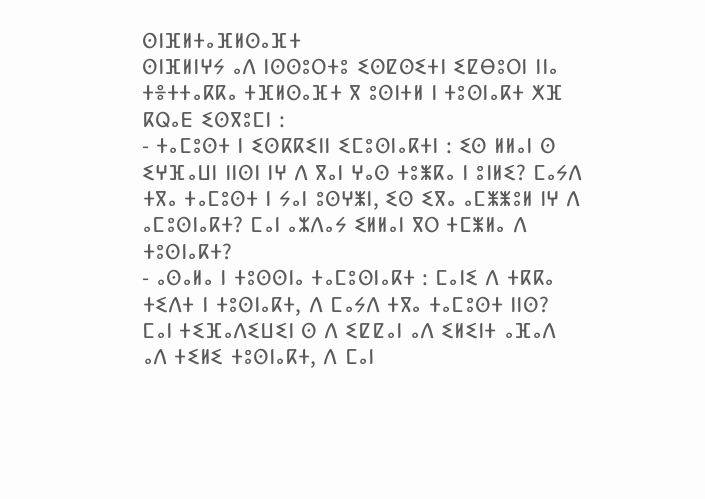ⵙⵏⴼⵍⵜⴰⴼⵍⵙⴰⴼⵜ
ⵙⵏⴼⵍⵏⵖⵢ ⴰⴷ ⵏⵙⵙⵓⵔⵜⵓ ⵉⵙⵇⵙⵉⵜⵏ ⵉⵇⴱⵓⵔⵏ ⵏⵏⴰ ⵜⴻⵜⵜⴰⴽⴽⴰ ⵜⴼⵍⵙⴰⴼⵜ ⴳ ⵓⵙⵏⵜⵍ ⵏ ⵜⵓⵙⵏⴰⴽⵜ ⵅⴼ ⴽⵕⴰⴹ ⵉⵙⴳⵓⵎⵏ :
- ⵜⴰⵎⵓⵙⵜ ⵏ ⵉⵙⴽⴽⵉⵏⵏ ⵉⵎⵓⵙⵏⴰⴽⵜⵏ : ⵉⵙ ⵍⵍⴰⵏ ⵙ ⵉⵖⴼⴰⵡⵏ ⵏⵏⵙⵏ ⵏⵖ ⴷ ⴳⴰⵏ ⵖⴰⵙ ⵜⵓⵥⴽⴰ ⵏ ⵓⵏⵍⵉ? ⵎⴰⵢⴷ ⵜⴳⴰ ⵜⴰⵎⵓⵙⵜ ⵏ ⵢⴰⵏ ⵓⵙⵖⵥⵏ, ⵉⵙ ⵉⴳⴰ ⴰⵎⵥⵥⵓⵍ ⵏⵖ ⴷ ⴰⵎⵓⵙⵏⴰⴽⵜ? ⵎⴰⵏ ⴰⵣⴷⴰⵢ ⵉⵍⵍⴰⵏ ⴳⵔ ⵜⵎⵥⵍⴰ ⴷ ⵜⵓⵙⵏⴰⴽⵜ?
- ⴰⵙⴰⵍⴰ ⵏ ⵜⵓⵙⵙⵏⴰ ⵜⴰⵎⵓⵙⵏⴰⴽⵜ : ⵎⴰⵏⵉ ⴷ ⵜⴽⴽⴰ ⵜⵉⴷⵜ ⵏ ⵜⵓⵙⵏⴰⴽⵜ, ⴷ ⵎⴰⵢⴷ ⵜⴳⴰ ⵜⴰⵎⵓⵙⵜ ⵏⵏⵙ? ⵎⴰⵏ ⵜⵉⴼⴰⴷⵉⵡⵉⵏ ⵙ ⴷ ⵉⵇⵇⴰⵏ ⴰⴷ ⵉⵍⵉⵏⵜ ⴰⴼⴰⴷ ⴰⴷ ⵜⵉⵍⵉ ⵜⵓⵙⵏⴰⴽⵜ, ⴷ ⵎⴰⵏ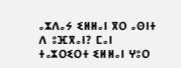ⴰⵣⴷⴰⵢ ⵉⵍⵍⴰⵏ ⴳⵔ ⴰⵙⵏⵜ ⴷ ⵓⴼⴳⴰⵏ? ⵎⴰⵏ ⵜⴰⵣⵔⵉⵔⵜ ⵉⵍⵍⴰⵏ ⵖⵓⵔ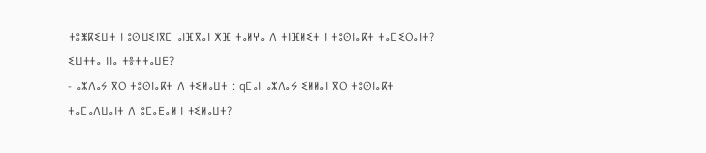ⵜⵓⵥⴽⵉⵡⵜ ⵏ ⵓⵙⵡⵉⵏⴳⵎ ⴰⵏⴼⴳⴰⵏ ⵅⴼ ⵜⴰⵍⵖⴰ ⴷ ⵜⵏⴼⵍⵉⵜ ⵏ ⵜⵓⵙⵏⴰⴽⵜ ⵜⴰⵎⵉⵔⴰⵏⵜ? ⵉⵡⵜⵜⴰ ⵏⵏⴰ ⵜⴻⵜⵜⴰⵡⴹ?
- ⴰⵣⴷⴰⵢ ⴳⵔ ⵜⵓⵙⵏⴰⴽⵜ ⴷ ⵜⵉⵍⴰⵡⵜ : qⵎⴰⵏ ⴰⵣⴷⴰⵢ ⵉⵍⵍⴰⵏ ⴳⵔ ⵜⵓⵙⵏⴰⴽⵜ ⵜⴰⵎⴰⴷⵡⴰⵏⵜ ⴷ ⵓⵎⴰⴹⴰⵍ ⵏ ⵜⵉⵍⴰⵡⵜ?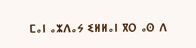ⵎⴰⵏ ⴰⵣⴷⴰⵢ ⵉⵍⵍⴰⵏ ⴳⵔ ⴰⵙ ⴷ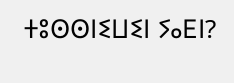ⵜⵓⵙⵙⵏⵉⵡⵉⵏ ⵢⴰⴹⵏ?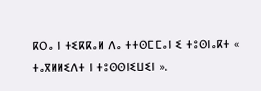ⴽⵔⴰ ⵏ ⵜⵉⴽⴽⴰⵍ ⴷⴰ ⵜⵜⵙⵎⵎⴰⵏ ⵉ ⵜⵓⵙⵏⴰⴽⵜ « ⵜⴰⴳⵍⵍⵉⴷⵜ ⵏ ⵜⵓⵙⵙⵏⵉⵡⵉⵏ ».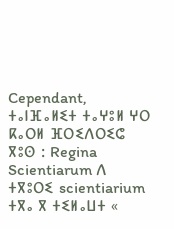Cependant, ⵜⴰⵏⴼⴰⵍⵉⵜ ⵜⴰⵖⵓⵍ ⵖⵔ ⴽⴰⵔⵍ ⴼⵔⵉⴷⵔⵉⵛ ⴳⵓⵙ : Regina Scientiarum ⴷ ⵜⴳⵓⵔⵉ scientiarium ⵜⴳⴰ ⴳ ⵜⵉⵍⴰⵡⵜ «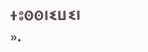ⵜⵓⵙⵙⵏⵉⵡⵉⵏ ».